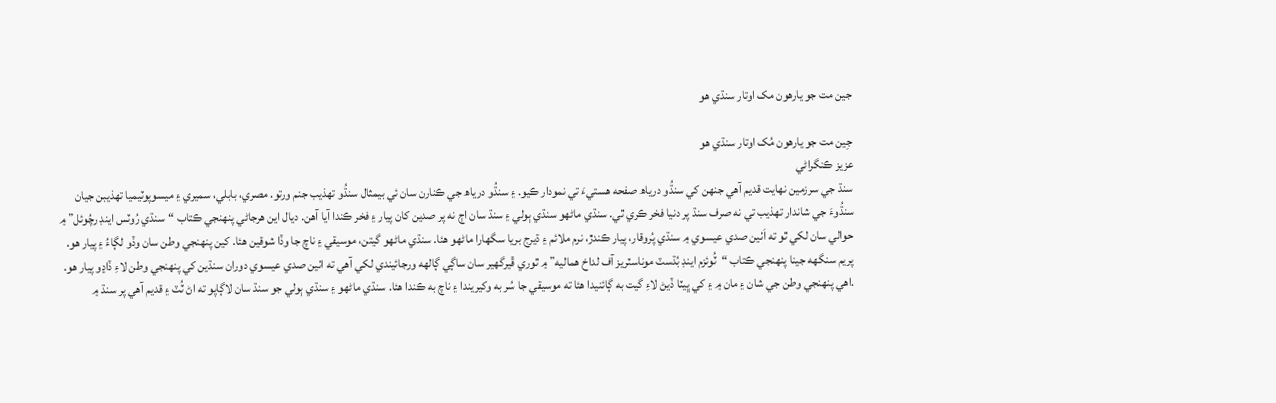جين مت جو يارهون مک اوتار سنڌي هو

جِين مت جو يارهون مُک اوتار سنڌي هو
عزيز ڪنگراڻي
سنڌ جي سرزمين نهايت قديم آهي جنهن کي سنڌُو درياھ صفحه هستيءَ تي نمودار ڪيو. ۽ سنڌُو درياھ جي ڪنارن سان ئي بيمثال سنڌُو تهذيب جنم ورتو. مصري، بابلي، سميري ۽ ميسوپوٽيميا تهذيبن جيان سنڌُوءَ جي شاندار تهذيب تي نه صرف سنڌ پر دنيا فخر ڪري ٿي. سنڌي ماڻهو سنڌي ٻولي ۽ سنڌ سان اڄ نه پر صدين کان پيار ۽ فخر ڪندا آيا آهن. ديال اين هرجاڻي پنهنجي ڪتاب “سنڌي رُوٽس اينڊ رچُوئل” ۾ حوالي سان لکي ٿو ته اَٺين صدي عيسوي ۾ سنڌي پُروقار، پيار ڪندڙ، نرم ملائم ۽ ڌيرج بريا سگهارا ماڻهو هئا. سنڌي ماڻهو گيتن، موسيقي ۽ ناچ جا وڏا شوقين هئا. کين پنهنجي وطن سان وڏو لڳاءُ ۽ پيار هو.
پريم سنگهه جينا پنهنجي ڪتاب “ٽُوئزم اينڊ بُڌسٽ موناسٽريز آف لداخ هماليه” ۾ ٿوري ڦيرگهير سان ساڳي ڳالهه ورجائيندي لکي آهي ته اٺين صدي عيسوي دوران سنڌين کي پنهنجي وطن لاءِ ڏاڍو پيار هو. .اهي پنهنجي وطن جي شان ۽ مان ۾ ۽ کي ڀيٽا ڏيڻ لاءِ گيت به ڳائنيدا هئا ته موسيقي جا سُر به وکيريندا ۽ ناچ به ڪندا هئا. سنڌي ماڻهو ۽ سنڌي ٻولي جو سنڌ سان لاڳاپو ته اڻ ٽُٽ ۽ قديم آهي پر سنڌ ۾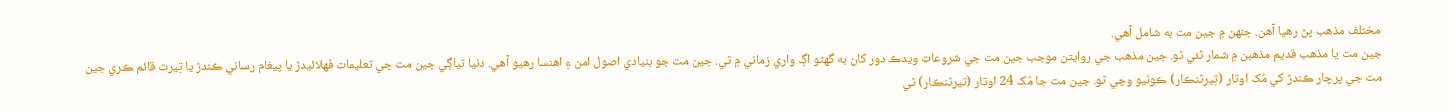مختلف مذهب پڻ رهيا آهن. جنهن ۾ جين مت به شامل آهي.
جين مت يا مذهب قديم مذهبن ۾ شمار ٿئي ٿو. جين مذهب جي روايتن موجب جين مت جي شروعات ويدڪ دور کان به گهڻو اڳ واري زماني ۾ ٿي. جين مت جو بنيادي اصول امن ۽ اهنسا رهيو آهي. دنيا تياڳي جين مت جي تعليمات ڦهلائيدڙ يا پيغام رساني ڪندڙ يا تِيرٿ قائم ڪري جين مت جي پرچار ڪندڙ کي مُک اوتار (تِيرٿنڪار) ڪوٺيو وڃي ٿو. جين مت جا مُک 24 اوتار (تيرٿنڪار) ٿي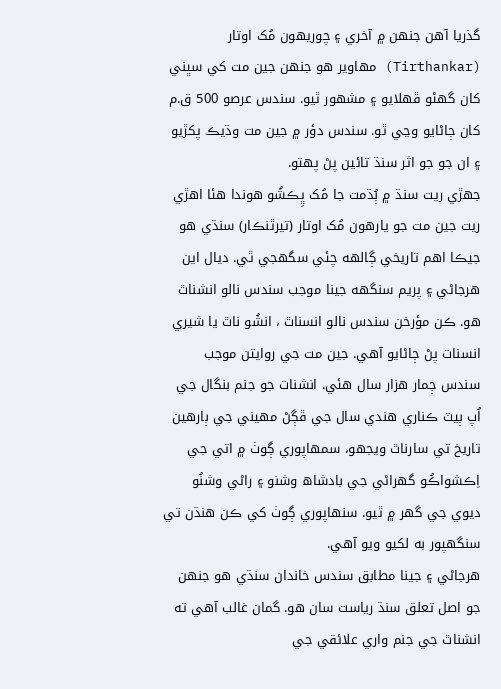گذريا آهن جنهن ۾ آخري ۽ چوريهون مُک اوتار (Tirthankar) مهاوير هو جنهن جين مت کي سڀني کان گهڻو ڦهلايو ۽ مشهور ٿيو. سندس عرصو 500 ق.م کان ڄاڻايو وڃي ٿو. سندس دؤر ۾ جين مت وڌيڪ پکڙيو ۽ ان جو جو اثر سنڌ تائين پڻ پهتو.
جهڙي ريت سنڌ ۾ ٻُڌمت جا مُک ڀِڪشُو هوندا هئا اهڙي ريت جين مت جو يارهون مُک اوتار (تيرٿنڪار) سنڌي هو جيڪا اهم تاريخي ڳالهه چئي سگهجي ٿي. ديال اين هرجاڻي ۽ پريم سنگهه جينا موجب سندس نالو انشناٿ هو. ڪن مؤرخن سندس نالو انسناٿ ، انشُو ناٿ يا شيري انسنات پڻ ڄاڻايو آهي. جين مت جي روايتن موجب سندس ڄمار هزار سال هئي. انشنات جو جنم بنگال جي اُپ ٻيٽ ڪناري هندي سال جي ڦڳڻ مهيني جي ٻارهين تاريخ تي سارناٿ ويجهو، سمهاپوري ڳوٺ ۾ اتي جي اِڪشواڪُو گهراڻي جي بادشاھ وشنو ۽ راڻي وشنُو ديوي جي گهر ۾ ٿيو. سنهاپوري ڳوٺ کي ڪن هنڌن تي سنگهپور به لکيو ويو آهي.
هرجاڻي ۽ جينا مطابق سندس خاندان سنڌي هو جنهن جو اصل تعلق سنڌ رياست سان هو. گمان غالب آهي ته انشناٿ جي جنم واري علائقي جي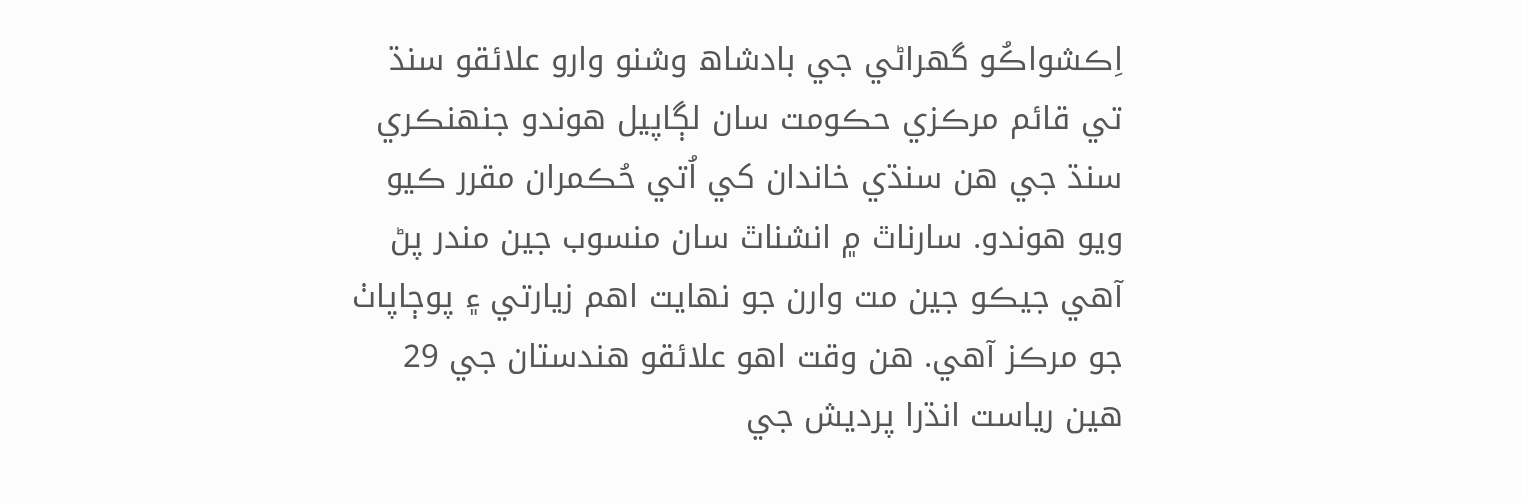اِڪشواڪُو گهراڻي جي بادشاھ وشنو وارو علائقو سنڌ تي قائم مرڪزي حڪومت سان لڳاپيل هوندو جنهنڪري سنڌ جي هن سنڌي خاندان کي اُتي حُڪمران مقرر ڪيو ويو هوندو. سارناٿ ۾ انشناٿ سان منسوب جين مندر پڻ آهي جيڪو جين مت وارن جو نهايت اهم زيارتي ۽ پوڄاپاٺ جو مرڪز آهي. هن وقت اهو علائقو هندستان جي 29 هين رياست انڌرا پرديش جي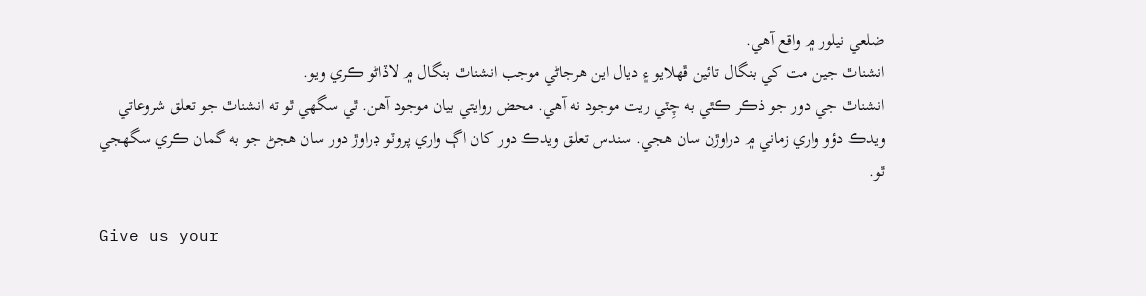ضلعي نيلور ۾ واقع آهي.
انشناٿ جين مت کي بنگال تائين ڦهلايو ۽ ديال اين هرجاڻي موجب انشناٿ بنگال ۾ لاڏاڻو ڪري ويو.
انشناٿ جي دور جو ذڪر ڪٿي به چِٽي ريت موجود نه آهي. محض روايتي بيان موجود آهن. ٿي سگهي ٿو ته انشناٿ جو تعلق شروعاتي ويدڪ دؤو واري زماني ۾ دراوڙن سان هجي. سندس تعلق ويدڪ دور کان اڳ واري پروٽو ڊراوڙ دور سان هجڻ جو به گمان ڪري سگهجي ٿو.

Give us your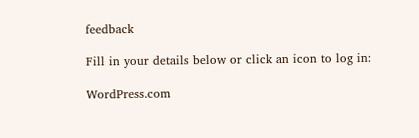feedback

Fill in your details below or click an icon to log in:

WordPress.com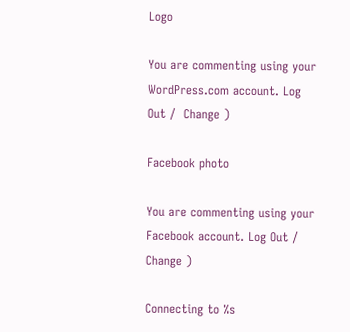Logo

You are commenting using your WordPress.com account. Log Out /  Change )

Facebook photo

You are commenting using your Facebook account. Log Out /  Change )

Connecting to %s